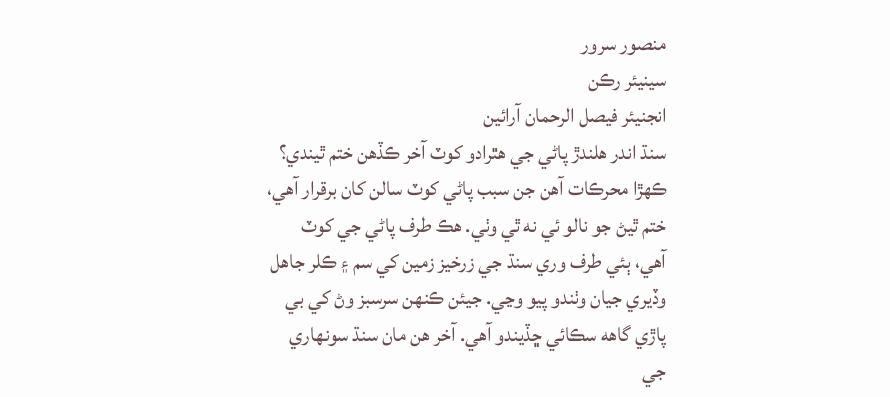منصور سرور
سينيئر رڪن
انجنيئر فيصل الرحمان آرائين
سنڌ اندر هلندڙ پاڻي جي هٿرادو کوٽ آخر ڪڏهن ختم ٿيندي؟ ڪهڙا محرڪات آهن جن سبب پاڻي کوٽ سالن کان برقرار آهي، ختم ٿيڻ جو نالو ئي نه ٿي وٺي. هڪ طرف پاڻي جي کوٽ آهي، ٻئي طرف وري سنڌ جي زرخيز زمين کي سم ۽ ڪلر جاهل وڏيري جيان وٺندو پيو وڃي. جيئن ڪنهن سرسبز وڻ کي بي پاڙي گاهه سڪائي ڇڏيندو آهي. آخر هن مان سنڌ سونهاري جي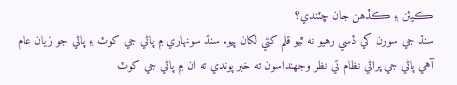ڪيئن ۽ ڪڏهن جان ڇٽندي؟
سنڌ جي سورن کي ڏسي رهيو نه ٿيو قلم کڻي لکان پيو. سنڌ سونهاري ۾ پاڻي جي کوٽ ۽ پاڻي جو زيان عام آهي پاڻي جي پراڻي نظام تي نظر وجهنداسون ته خبر پوندي ته ان ۾ پاڻي جي کوٽ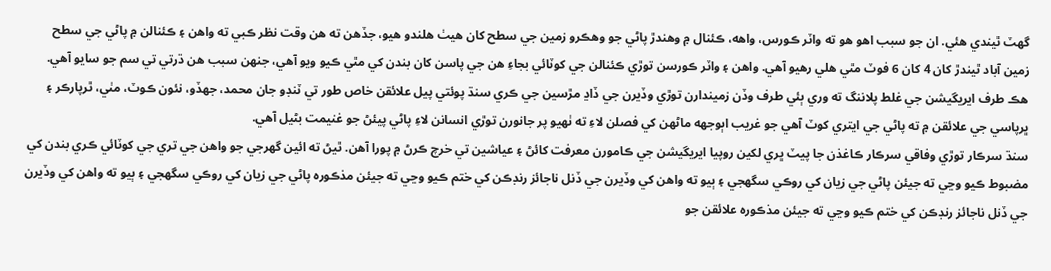گهٽ ٿيندي هئي. ان جو سبب اهو هو ته واٽر ڪورس، واهه، ڪئنال ۾ وهندڙ پاڻي جو وهڪرو زمين جي سطح کان هيٺ هلندو هيو، جڏهن ته هن وقت نظر ڪبي ته واهن ۽ ڪئنالن ۾ پاڻي جي سطح زمين آباد ٿيندڙ کان 4 کان 6 فوٽ مٿي هلي رهيو آهي. واهن ۽ واٽر ڪورسن توڙي ڪئنالن جي کوٽائي بجاءِ هن جي پاسن کان بندن کي مٿي ڪيو ويو آهي، جنهن سبب هن ڌرتي تي سم جو سايو آهي. هڪ طرف ايريگيشن جي غلط پلاننگ ته وري ٻئي طرف وڏن زميندارن توڙي وڏيرن جي ڏاڍ مڙسين جي ڪري سنڌ پوئتي پيل علائقن خاص طور تي ٽنڊو جان محمد، جهڏو، نئون ڪوٽ، مٺي، ٿرپارڪر ۽ ڀرپاسي جي علائقن ۾ ته پاڻي جي ايتري کوٽ آهي جو غريب اٻوجهه ماڻهن کي فصلن لاءِ ته ٺهيو پر جانورن توڙي انسانن لاءِ پاڻي پيئڻ جو غنيمت بڻيل آهي.
سنڌ سرڪار توڙي وفاقي سرڪار ڪاغذن جا پيٽ ڀري لکين روپيا ايريگيشن جي ڪامورن معرفت کائڻ ۽ عياشين تي خرچ ڪرڻ ۾ پورا آهن. ٿيڻ ته ائين گهرجي جو واهن جي تري جي کوٽائي ڪري بندن کي مضبوط ڪيو وڃي ته جيئن پاڻي جي زيان کي روڪي سگهجي ۽ ٻيو ته واهن کي وڏيرن جي ڏنل ناجائز رنڊڪن کي ختم ڪيو وڃي ته جيئن مذڪوره پاڻي جي زيان کي روڪي سگهجي ۽ ٻيو ته واهن کي وڏيرن جي ڏنل ناجائز رنڊڪن کي ختم ڪيو وڃي ته جيئن مذڪوره علائقن جو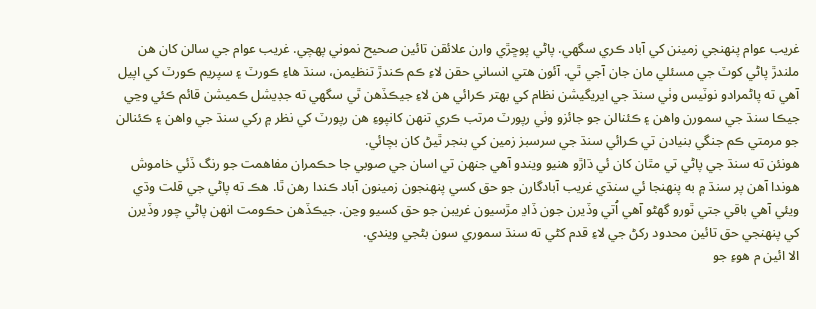غريب عوام پنهنجي زمينن کي آباد ڪري سگهي. پاڻي پوڇڙي وارن علائقن تائين صحيح نموني پهچي. غريب عوام جي سالن کان هن ملندڙ پاڻي کوٽ جي مسئلي مان جان آجي ٿي. آئون هتي انساني حقن لاءِ ڪم ڪندڙ تنظيمن، سنڌ هاءِ ڪورٽ ۽ سپريم ڪورٽ کي اپيل آهي ته پاڻمرادو نوٽيس وٺي سنڌ جي ايريگيشن نظام کي بهتر ڪرائي هن لاءِ جيڪڏهن ٿي سگهي ته جڊيشل ڪميشن قائم ڪئي وڃي جيڪا سنڌ جي سمورن واهن ۽ ڪئنالن جو جائزو وٺي رپورٽ مرتب ڪري تنهن کانپوءِ هن رپورٽ کي نظر ۾ رکي سنڌ جي واهن ۽ ڪئنالن جو مرمتي ڪم جنگي بنيادن تي ڪرائي سنڌ جي سرسبز زمين کي بنجر ٿيڻ کان بچائي.
هونئن ته سنڌ جي پاڻي تي مٿان کان ئي ڌاڙو هنيو ويندو آهي جنهن تي اسان جي صوبي جا حڪمران مفاهمت جو رنگ ڏئي خاموش هوندا آهن پر سنڌ ۾ به پنهنجا ئي سنڌي غريب آبادگارن جو حق کسي پنهنجون زمينون آباد ڪندا رهن ٿا. هڪ ته پاڻي جي قلت وڌي ويئي آهي باقي جتي ٿورو گهڻو آهي اُتي وڏيرن جون ڏاڍ مڙسيون غريبن جو حق کسيو وڃن. جيڪڏهن حڪومت انهن پاڻي چور وڏيرن کي پنهنجي حق تائين محدود رکڻ جي لاءِ قدم کڻي ته سنڌ سموري سون بڻجي ويندي.
الا ائين م هوءِ جو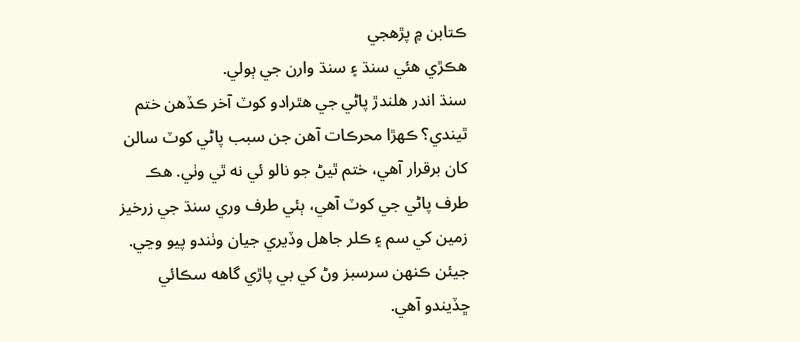ڪتابن ۾ پڙهجي
هڪڙي هئي سنڌ ۽ سنڌ وارن جي ٻولي.
سنڌ اندر هلندڙ پاڻي جي هٿرادو کوٽ آخر ڪڏهن ختم ٿيندي؟ ڪهڙا محرڪات آهن جن سبب پاڻي کوٽ سالن کان برقرار آهي، ختم ٿيڻ جو نالو ئي نه ٿي وٺي. هڪ طرف پاڻي جي کوٽ آهي، ٻئي طرف وري سنڌ جي زرخيز زمين کي سم ۽ ڪلر جاهل وڏيري جيان وٺندو پيو وڃي. جيئن ڪنهن سرسبز وڻ کي بي پاڙي گاهه سڪائي ڇڏيندو آهي.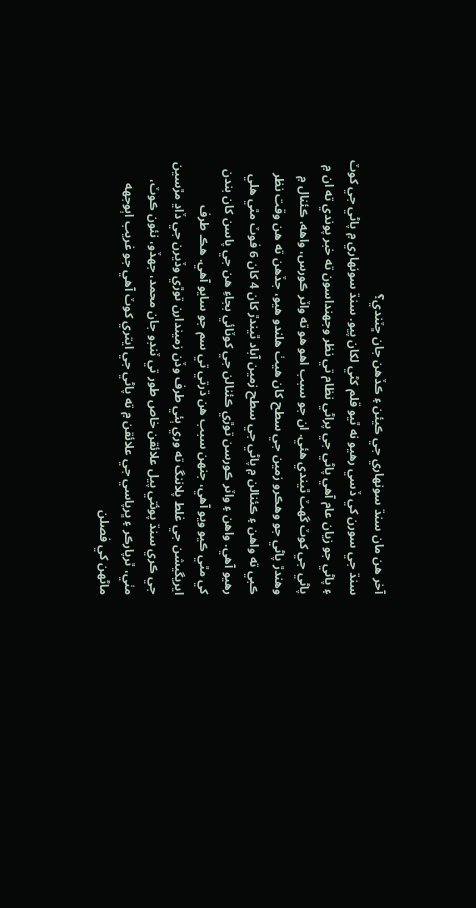آخر هن مان سنڌ سونهاري جي ڪيئن ۽ ڪڏهن جان ڇٽندي؟
سنڌ جي سورن کي ڏسي رهيو نه ٿيو قلم کڻي لکان پيو. سنڌ سونهاري ۾ پاڻي جي کوٽ ۽ پاڻي جو زيان عام آهي پاڻي جي پراڻي نظام تي نظر وجهنداسون ته خبر پوندي ته ان ۾ پاڻي جي کوٽ گهٽ ٿيندي هئي. ان جو سبب اهو هو ته واٽر ڪورس، واهه، ڪئنال ۾ وهندڙ پاڻي جو وهڪرو زمين جي سطح کان هيٺ هلندو هيو، جڏهن ته هن وقت نظر ڪبي ته واهن ۽ ڪئنالن ۾ پاڻي جي سطح زمين آباد ٿيندڙ کان 4 کان 6 فوٽ مٿي هلي رهيو آهي. واهن ۽ واٽر ڪورسن توڙي ڪئنالن جي کوٽائي بجاءِ هن جي پاسن کان بندن کي مٿي ڪيو ويو آهي، جنهن سبب هن ڌرتي تي سم جو سايو آهي. هڪ طرف ايريگيشن جي غلط پلاننگ ته وري ٻئي طرف وڏن زميندارن توڙي وڏيرن جي ڏاڍ مڙسين جي ڪري سنڌ پوئتي پيل علائقن خاص طور تي ٽنڊو جان محمد، جهڏو، نئون ڪوٽ، مٺي، ٿرپارڪر ۽ ڀرپاسي جي علائقن ۾ ته پاڻي جي ايتري کوٽ آهي جو غريب اٻوجهه ماڻهن کي فصلن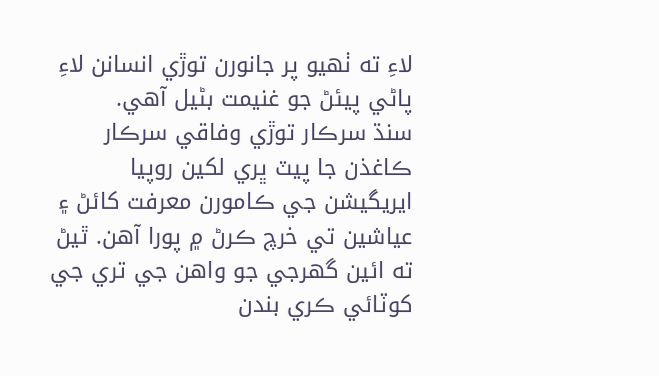لاءِ ته ٺهيو پر جانورن توڙي انسانن لاءِ پاڻي پيئڻ جو غنيمت بڻيل آهي.
سنڌ سرڪار توڙي وفاقي سرڪار ڪاغذن جا پيٽ ڀري لکين روپيا ايريگيشن جي ڪامورن معرفت کائڻ ۽ عياشين تي خرچ ڪرڻ ۾ پورا آهن. ٿيڻ ته ائين گهرجي جو واهن جي تري جي کوٽائي ڪري بندن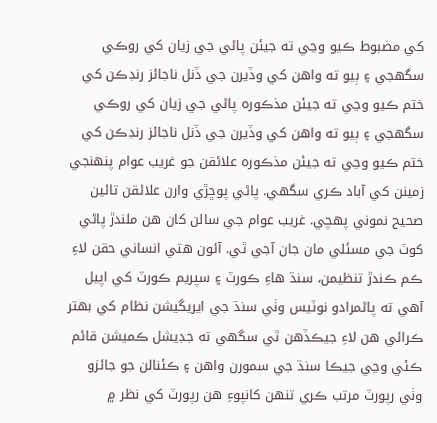کي مضبوط ڪيو وڃي ته جيئن پاڻي جي زيان کي روڪي سگهجي ۽ ٻيو ته واهن کي وڏيرن جي ڏنل ناجائز رنڊڪن کي ختم ڪيو وڃي ته جيئن مذڪوره پاڻي جي زيان کي روڪي سگهجي ۽ ٻيو ته واهن کي وڏيرن جي ڏنل ناجائز رنڊڪن کي ختم ڪيو وڃي ته جيئن مذڪوره علائقن جو غريب عوام پنهنجي زمينن کي آباد ڪري سگهي. پاڻي پوڇڙي وارن علائقن تائين صحيح نموني پهچي. غريب عوام جي سالن کان هن ملندڙ پاڻي کوٽ جي مسئلي مان جان آجي ٿي. آئون هتي انساني حقن لاءِ ڪم ڪندڙ تنظيمن، سنڌ هاءِ ڪورٽ ۽ سپريم ڪورٽ کي اپيل آهي ته پاڻمرادو نوٽيس وٺي سنڌ جي ايريگيشن نظام کي بهتر ڪرائي هن لاءِ جيڪڏهن ٿي سگهي ته جڊيشل ڪميشن قائم ڪئي وڃي جيڪا سنڌ جي سمورن واهن ۽ ڪئنالن جو جائزو وٺي رپورٽ مرتب ڪري تنهن کانپوءِ هن رپورٽ کي نظر ۾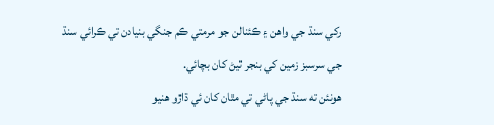رکي سنڌ جي واهن ۽ ڪئنالن جو مرمتي ڪم جنگي بنيادن تي ڪرائي سنڌ جي سرسبز زمين کي بنجر ٿيڻ کان بچائي.
هونئن ته سنڌ جي پاڻي تي مٿان کان ئي ڌاڙو هنيو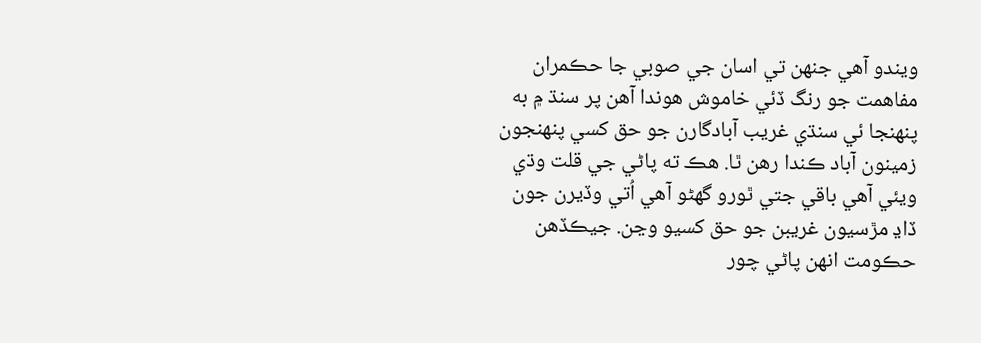ويندو آهي جنهن تي اسان جي صوبي جا حڪمران مفاهمت جو رنگ ڏئي خاموش هوندا آهن پر سنڌ ۾ به پنهنجا ئي سنڌي غريب آبادگارن جو حق کسي پنهنجون زمينون آباد ڪندا رهن ٿا. هڪ ته پاڻي جي قلت وڌي ويئي آهي باقي جتي ٿورو گهڻو آهي اُتي وڏيرن جون ڏاڍ مڙسيون غريبن جو حق کسيو وڃن. جيڪڏهن حڪومت انهن پاڻي چور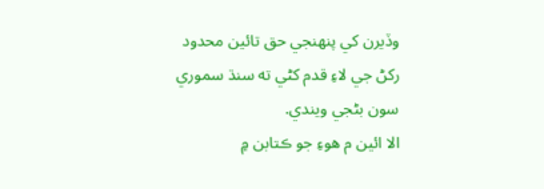وڏيرن کي پنهنجي حق تائين محدود رکڻ جي لاءِ قدم کڻي ته سنڌ سموري سون بڻجي ويندي.
الا ائين م هوءِ جو ڪتابن ۾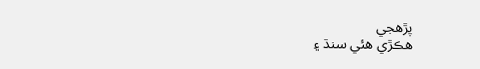پڙهجي
هڪڙي هئي سنڌ ۽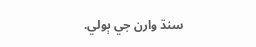سنڌ وارن جي ٻولي.